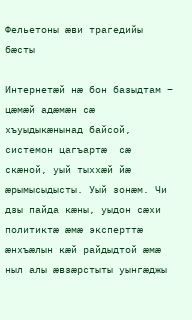Фельетоны ӕви трагедийы бӕсты

Интернетӕй нӕ бон базыдтам – цӕмӕй адӕмӕн сӕ хъуыдыкӕнынад байсой, системон цагъартӕ  сӕ скӕной, уый тыххӕй йӕ ӕрымысыдысты. Уый зонӕм. Чи дзы пайда кӕны, уыдон сӕхи политиктӕ ӕмӕ эксперттӕ ӕнхъӕлын кӕй райдыдтой ӕмӕ ныл алы ӕвзӕрстыты уынгӕджы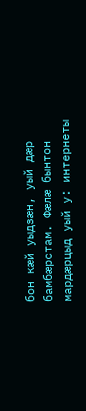бон кӕй уыдзӕн, уый дӕр бамбӕрстам. Фӕлӕ бынтон мардӕрцыд уый у: интернеты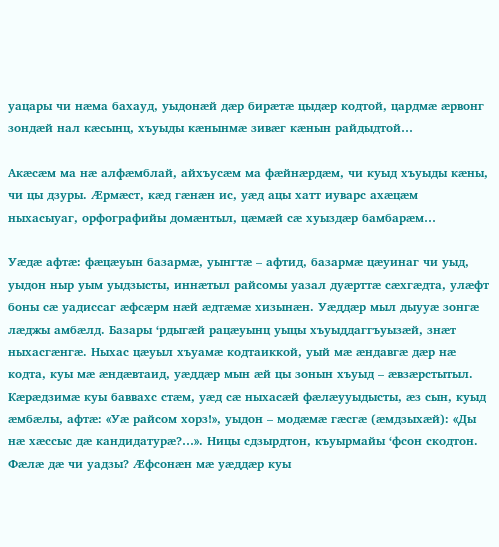уацары чи нӕма бахауд, уыдонӕй дӕр бирӕтӕ цыдӕр кодтой, цардмӕ ӕрвонг зондӕй нал кӕсынц, хъуыды кӕнынмӕ зивӕг кӕнын райдыдтой…

Акӕсӕм ма нӕ алфӕмблай, айхъусӕм ма фӕйнӕрдӕм, чи куыд хъуыды кӕны, чи цы дзуры. Æрмӕст, кӕд гӕнӕн ис, уӕд ацы хатт иуварс ахӕцӕм ныхасыуаг, орфографийы домӕнтыл, цӕмӕй сӕ хуыздӕр бамбарӕм…

Уӕдӕ афтӕ: фӕцӕуын базармӕ, уынгтӕ – афтид, базармӕ цӕуинаг чи уыд, уыдон ныр уым уыдзысты, иннӕтыл райсомы уазал дуӕрттӕ сӕхгӕдта, улӕфт боны сӕ уадиссаг ӕфсӕрм нӕй ӕдтӕмӕ хизынӕн. Уӕддӕр мыл дыууӕ зонгӕ лӕджы амбӕлд. Базары ‘рдыгӕй рацӕуынц уыцы хъуыддаггъуызӕй, знӕт ныхасгӕнгӕ. Ныхас цӕуыл хъуамӕ кодтаиккой, уый мӕ ӕндавгӕ дӕр нӕ кодта, куы мӕ ӕндӕвтаид, уӕддӕр мын ӕй цы зонын хъуыд – ӕвзӕрстытыл. Кӕрӕдзимӕ куы баввахс стӕм, уӕд сӕ ныхасӕй фӕлӕууыдысты, ӕз сын, куыд ӕмбӕлы, афтӕ: «Уӕ райсом хорз!», уыдон – модӕмӕ гӕсгӕ (ӕмдзыхӕй): «Ды нӕ хӕссыс дӕ кандидатурӕ?…». Ницы сдзырдтон, къуырмайы ‘фсон скодтон. Фӕлӕ дӕ чи уадзы? Æфсонӕн мӕ уӕддӕр куы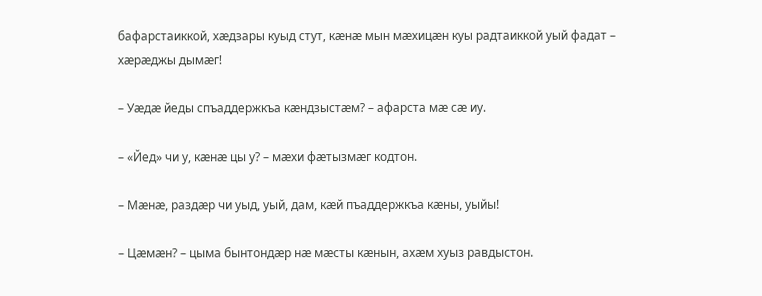бафарстаиккой, хӕдзары куыд стут, кӕнӕ мын мӕхицӕн куы радтаиккой уый фадат – хӕрӕджы дымӕг!

– Уӕдӕ йеды спъаддержкъа кӕндзыстӕм? – афарста мӕ сӕ иу.

– «Йед» чи у, кӕнӕ цы у? – мӕхи фӕтызмӕг кодтон.

– Мӕнӕ, раздӕр чи уыд, уый, дам, кӕй пъаддержкъа кӕны, уыйы!

– Цӕмӕн? – цыма бынтондӕр нӕ мӕсты кӕнын, ахӕм хуыз равдыстон.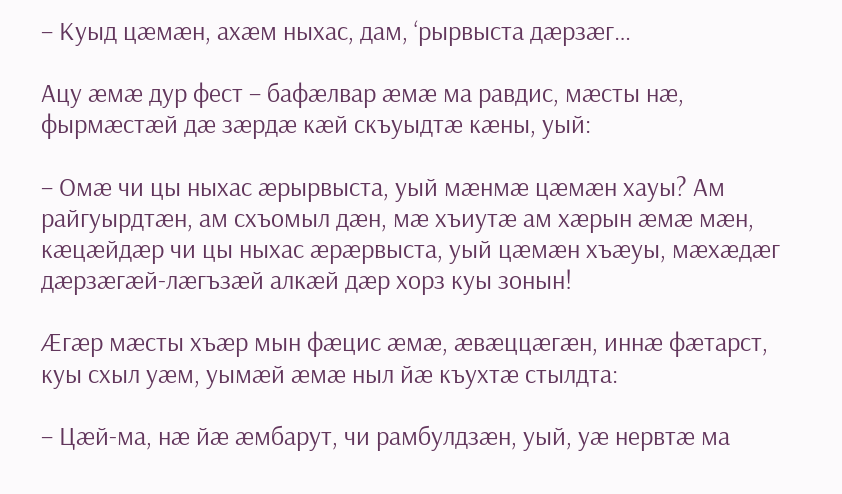– Куыд цӕмӕн, ахӕм ныхас, дам, ‘рырвыста дӕрзӕг…

Ацу ӕмӕ дур фест – бафӕлвар ӕмӕ ма равдис, мӕсты нӕ, фырмӕстӕй дӕ зӕрдӕ кӕй скъуыдтӕ кӕны, уый:

– Омӕ чи цы ныхас ӕрырвыста, уый мӕнмӕ цӕмӕн хауы? Ам райгуырдтӕн, ам схъомыл дӕн, мӕ хъиутӕ ам хӕрын ӕмӕ мӕн, кӕцӕйдӕр чи цы ныхас ӕрӕрвыста, уый цӕмӕн хъӕуы, мӕхӕдӕг дӕрзӕгӕй-лӕгъзӕй алкӕй дӕр хорз куы зонын!

Æгӕр мӕсты хъӕр мын фӕцис ӕмӕ, ӕвӕццӕгӕн, иннӕ фӕтарст, куы схыл уӕм, уымӕй ӕмӕ ныл йӕ къухтӕ стылдта:

– Цӕй-ма, нӕ йӕ ӕмбарут, чи рамбулдзӕн, уый, уӕ нервтӕ ма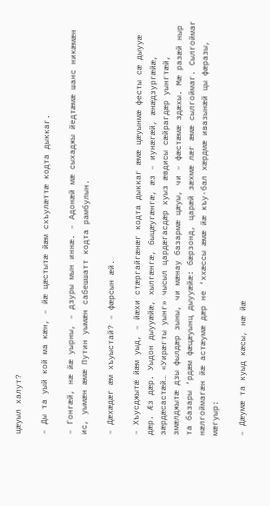цӕуыл халут?

– Ды та уый кой ма кӕн, – йӕ цӕстытӕ йӕм схъулӕттӕ кодта дыккаг.

– Гонгӕй, нӕ йӕ уырны, – дзуры мын иннæ. – Адонӕй мӕ сыхаджы йедтӕмӕ шанс никӕмӕн ис, уымӕн ӕмӕ Путин уымӕн сабешшатт кодта рамбулын.

– Дӕхӕдӕг ӕм хъуыстай? – фӕрсын ӕй.

– Хъусджытӕ йӕм уыд, – йӕхи стӕргайгӕнӕг кодта дыккаг ӕмӕ цӕуынмӕ фесты сӕ дыууӕ дӕр. Æз дӕр. Уыдон дыууӕйӕ, хылгӕнгӕ, быцӕугӕнгӕ, ӕз – иунӕгӕй, ӕнӕдзургӕйӕ, зӕрдӕсастӕй… «Уирӕгты уынг» чысыл цардӕгасдӕр хуыз ӕвдисы сӕйрагдӕр уынгтӕй, змӕлджытӕ дзы фылдӕр зыны, чи мӕнау базармӕ цӕуы, чи – фӕстӕмӕ здӕхы. Мӕ разӕй ныр та базары ‘рдӕм фӕцӕуынц дыууӕйӕ: бӕрзонд, царӕй зӕхмӕ лӕг ӕмӕ сылгоймаг. Сылгоймаг нӕлгоймагӕн йӕ астӕумӕ дӕр не ‘ххӕссы ӕмӕ йӕ къу-бал хӕрдмӕ ивазынӕй цы фӕразы, мӕгуыр:

– Дӕумӕ та куыд кӕсы, нӕ йӕ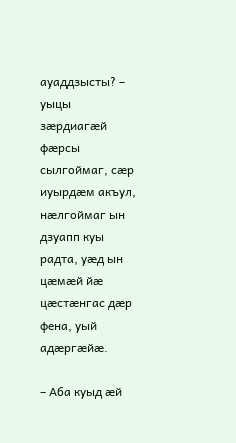ауаддзысты? – уыцы зӕрдиагӕй фӕрсы сылгоймаг, сӕр иуырдӕм акъул, нӕлгоймаг ын дзуапп куы радта, уӕд ын цӕмӕй йӕ цӕстӕнгас дӕр фена, уый адӕргӕйӕ.

– Аба куыд ӕй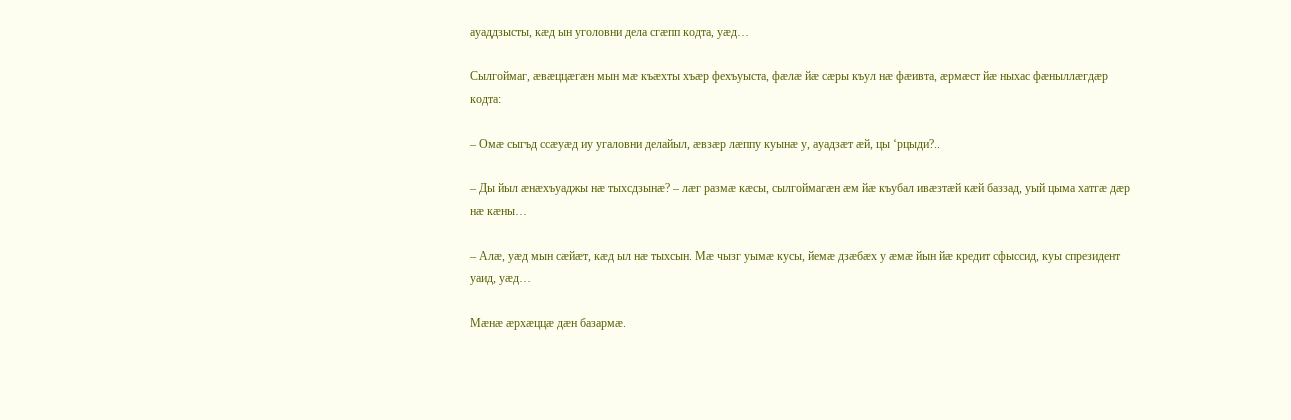ауаддзысты, кӕд ын уголовни дела сгӕпп кодта, уӕд…

Сылгоймаг, ӕвӕццӕгӕн мын мӕ къӕхты хъӕр фехъуыста, фӕлӕ йӕ сӕры къул нӕ фӕивта, ӕрмӕст йӕ ныхас фӕныллӕгдӕр кодта:

– Омӕ сыгъд ссӕуӕд иу угаловни делайыл, ӕвзӕр лӕппу куынӕ у, ауадзӕт ӕй, цы ‘рцыди?..

– Ды йыл ӕнӕхъуаджы нӕ тыхсдзынӕ? – лӕг размӕ кӕсы, сылгоймагӕн ӕм йӕ къубал ивӕзтӕй кӕй баззад, уый цыма хатгӕ дӕр нӕ кӕны…

– Алӕ, уӕд мын сӕйӕт, кӕд ыл нӕ тыхсын. Мӕ чызг уымӕ кусы, йемӕ дзӕбӕх у ӕмӕ йын йӕ кредит сфыссид, куы спрезидент уаид, уӕд…

Мӕнӕ ӕрхӕццӕ дӕн базармӕ.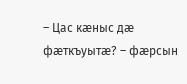– Цас кӕныс дӕ фӕткъуытӕ? – фӕрсын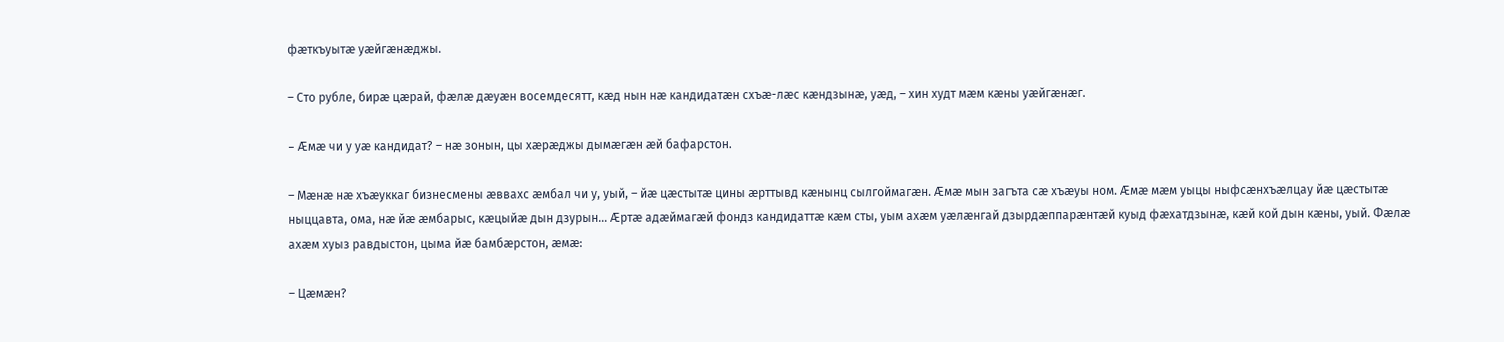фӕткъуытӕ уӕйгӕнӕджы.

– Сто рубле, бирӕ цӕрай, фӕлӕ дӕуӕн восемдесятт, кӕд нын нӕ кандидатӕн схъӕ-лӕс кӕндзынӕ, уӕд, – хин худт мӕм кӕны уӕйгӕнӕг.

– Æмӕ чи у уӕ кандидат? – нӕ зонын, цы хӕрӕджы дымӕгӕн ӕй бафарстон.

– Мӕнӕ нӕ хъӕуккаг бизнесмены ӕввахс ӕмбал чи у, уый, – йӕ цӕстытӕ цины ӕрттывд кӕнынц сылгоймагӕн. Æмӕ мын загъта сӕ хъӕуы ном. Æмӕ мӕм уыцы ныфсӕнхъӕлцау йӕ цӕстытӕ ныццавта, ома, нӕ йӕ ӕмбарыс, кӕцыйӕ дын дзурын… Æртӕ адӕймагӕй фондз кандидаттӕ кӕм сты, уым ахӕм уӕлӕнгай дзырдӕппарӕнтӕй куыд фӕхатдзынӕ, кӕй кой дын кӕны, уый. Фӕлӕ ахӕм хуыз равдыстон, цыма йӕ бамбӕрстон, ӕмӕ:

– Цӕмӕн?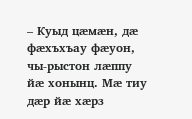– Куыд цӕмӕн, дӕ фӕхъхъау фӕуон, чы-рыстон лӕппу йӕ хонынц. Мӕ тиу дӕр йӕ хӕрз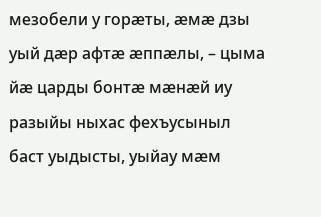мезобели у горӕты, ӕмӕ дзы уый дӕр афтӕ ӕппӕлы, – цыма йӕ царды бонтӕ мӕнӕй иу разыйы ныхас фехъусыныл баст уыдысты, уыйау мӕм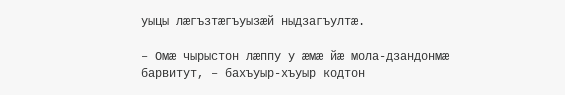уыцы лӕгъзтӕгъуызӕй ныдзагъултӕ.

– Омӕ чырыстон лӕппу у ӕмӕ йӕ мола-дзандонмӕ барвитут, – бахъуыр-хъуыр кодтон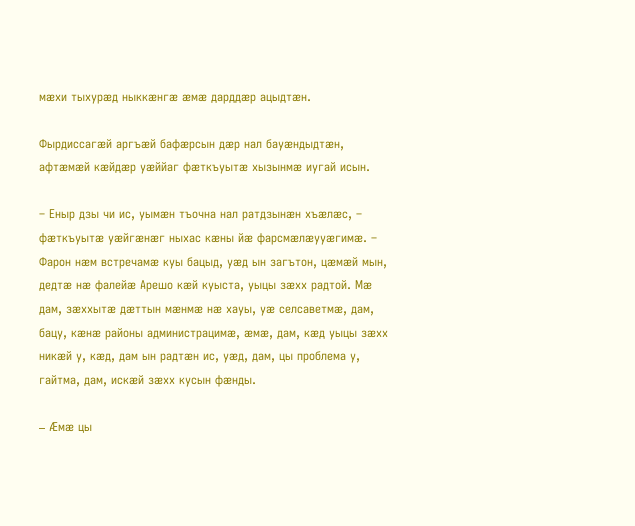мӕхи тыхурӕд ныккӕнгӕ ӕмӕ дарддӕр ацыдтӕн.

Фырдиссагӕй аргъӕй бафӕрсын дӕр нал бауӕндыдтӕн, афтӕмӕй кӕйдӕр уӕййаг фӕткъуытӕ хызынмӕ иугай исын.

– Еныр дзы чи ис, уымӕн тъочна нал ратдзынӕн хъӕлӕс, – фӕткъуытӕ уӕйгӕнӕг ныхас кӕны йӕ фарсмӕлӕууӕгимӕ. – Фарон нӕм встречамӕ куы бацыд, уӕд ын загътон, цӕмӕй мын, дедтӕ нӕ фалейӕ Арешо кӕй куыста, уыцы зӕхх радтой. Мӕ дам, зӕххытӕ дӕттын мӕнмӕ нӕ хауы, уӕ селсаветмӕ, дам, бацу, кӕнӕ районы администрацимӕ, ӕмӕ, дам, кӕд уыцы зӕхх никӕй у, кӕд, дам ын радтӕн ис, уӕд, дам, цы проблема у, гайтма, дам, искӕй зӕхх кусын фӕнды.

– Æмӕ цы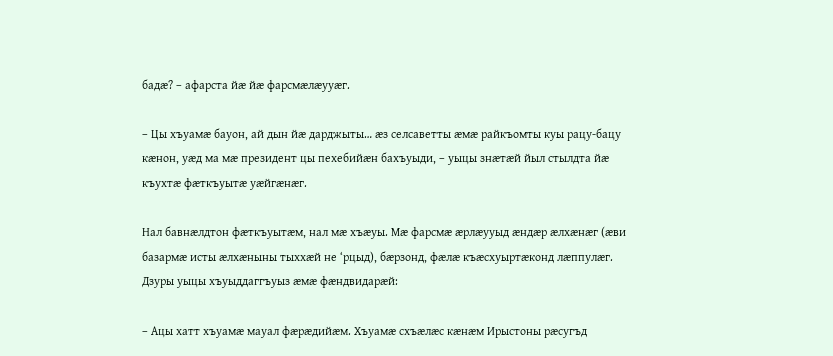бадӕ? – афарста йӕ йӕ фарсмӕлӕууӕг.

– Цы хъуамӕ бауон, ай дын йӕ дарджыты… ӕз селсаветты ӕмӕ райкъомты куы рацу-бацу кӕнон, уӕд ма мӕ президент цы пехебийӕн бахъуыди, – уыцы знӕтӕй йыл стылдта йӕ къухтӕ фӕткъуытӕ уӕйгӕнӕг.

Нал бавнӕлдтон фӕткъуытӕм, нал мӕ хъӕуы. Мӕ фарсмӕ ӕрлӕууыд ӕндӕр ӕлхӕнӕг (ӕви базармӕ исты ӕлхӕныны тыххӕй не ‘рцыд), бӕрзонд, фӕлӕ къӕсхуыртӕконд лӕппулӕг. Дзуры уыцы хъуыддаггъуыз ӕмӕ фӕндвидарӕй:

– Ацы хатт хъуамӕ мауал фӕрӕдийӕм. Хъуамӕ схъӕлӕс кӕнӕм Ирыстоны рӕсугъд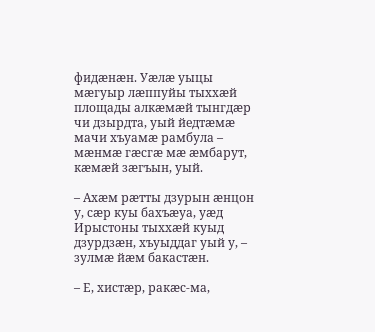фидӕнӕн. Уӕлӕ уыцы мӕгуыр лӕппуйы тыххӕй площады алкӕмӕй тынгдӕр чи дзырдта, уый йедтӕмӕ мачи хъуамӕ рамбула – мӕнмӕ гӕсгӕ мӕ ӕмбарут, кӕмӕй зӕгъын, уый.

– Ахӕм рӕтты дзурын ӕнцон у, сӕр куы бахъӕуа, уӕд Ирыстоны тыххӕй куыд дзурдзӕн, хъуыддаг уый у, – зулмӕ йӕм бакастӕн.

– Е, хистӕр, ракӕс-ма,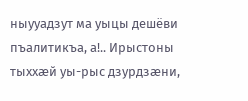ныууадзут ма уыцы дешёви пъалитикъа, а!.. Ирыстоны тыххӕй уы-рыс дзурдзӕни,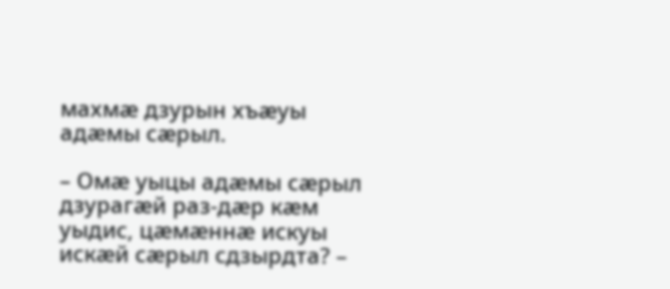махмӕ дзурын хъӕуы адӕмы сӕрыл.

– Омӕ уыцы адӕмы сӕрыл дзурагӕй раз-дӕр кӕм уыдис, цӕмӕннӕ искуы искӕй сӕрыл сдзырдта? –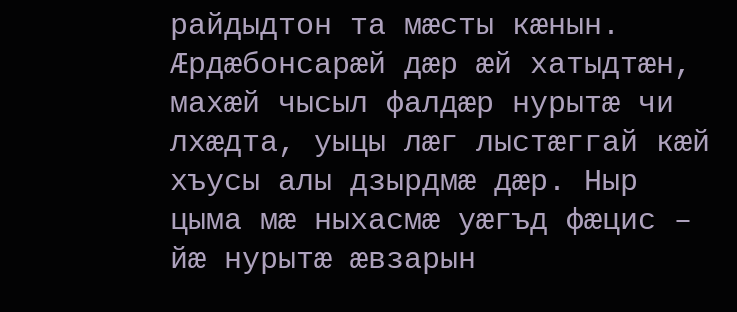райдыдтон та мӕсты кӕнын. Æрдӕбонсарӕй дӕр ӕй хатыдтӕн, махӕй чысыл фалдӕр нурытӕ чи лхӕдта, уыцы лӕг лыстӕггай кӕй хъусы алы дзырдмӕ дӕр. Ныр цыма мӕ ныхасмӕ уӕгъд фӕцис – йӕ нурытӕ ӕвзарын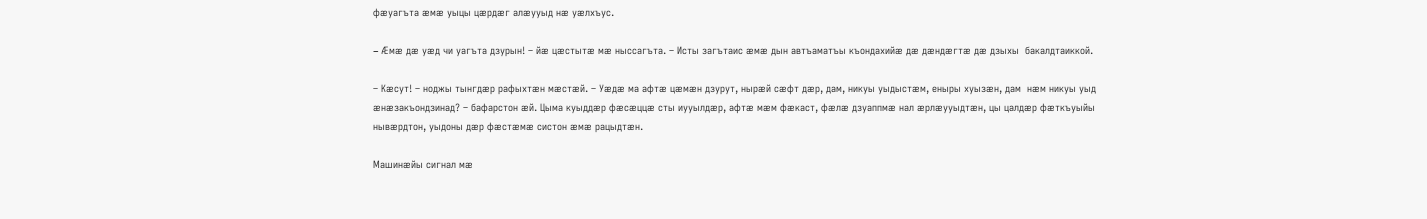фӕуагъта ӕмӕ уыцы цӕрдӕг алӕууыд нӕ уӕлхъус.

– Æмӕ дӕ уӕд чи уагъта дзурын! – йӕ цӕстытӕ мӕ ныссагъта. – Исты загътаис ӕмӕ дын автъаматъы къондахийӕ дӕ дӕндӕгтӕ дӕ дзыхы  бакалдтаиккой.

– Кӕсут! – ноджы тынгдӕр рафыхтӕн мӕстӕй. – Уӕдӕ ма афтӕ цӕмӕн дзурут, нырӕй сӕфт дӕр, дам, никуы уыдыстӕм, еныры хуызӕн, дам  нӕм никуы уыд ӕнӕзакъондзинад? – бафарстон ӕй. Цыма куыддӕр фӕсӕццӕ сты иууылдӕр, афтӕ мӕм фӕкаст, фӕлӕ дзуаппмӕ нал ӕрлӕууыдтӕн, цы цалдӕр фӕткъуыйы нывӕрдтон, уыдоны дӕр фӕстӕмӕ систон ӕмӕ рацыдтӕн.

Машинӕйы сигнал мӕ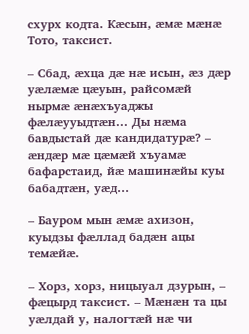схурх кодта. Кӕсын, ӕмӕ мӕнӕ Тото, таксист.

– Сбад, ӕхца дӕ нӕ исын, ӕз дӕр уӕлӕмӕ цӕуын, райсомӕй нырмӕ ӕнӕхъуаджы фӕлӕууыдтӕн… Ды нӕма бавдыстай дӕ кандидатурӕ? – ӕндӕр мӕ цӕмӕй хъуамӕ бафарстаид, йӕ машинӕйы куы бабадтӕн, уӕд…

– Бауром мын ӕмӕ ахизон, куыдзы фӕллад бадӕн ацы темӕйӕ.

– Хорз, хорз, ницыуал дзурын, – фӕцырд таксист. – Мӕнӕн та цы уӕлдай у, налогтӕй нӕ чи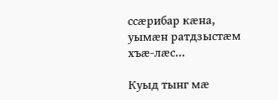ссӕрибар кӕна, уымӕн ратдзыстӕм хъӕ-лӕс…

Куыд тынг мӕ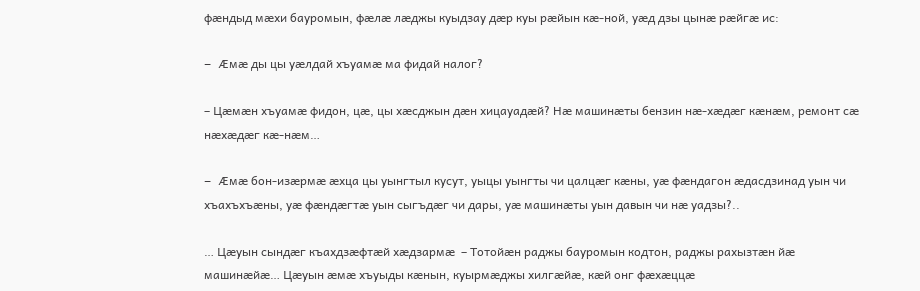фӕндыд мӕхи бауромын, фӕлӕ лӕджы куыдзау дӕр куы рӕйын кӕ-ной, уӕд дзы цынӕ рӕйгӕ ис:

– Æмӕ ды цы уӕлдай хъуамӕ ма фидай налог?

– Цӕмӕн хъуамӕ фидон, цӕ, цы хӕсджын дӕн хицауадӕй? Нӕ машинӕты бензин нӕ-хӕдӕг кӕнӕм, ремонт сӕ нӕхӕдӕг кӕ-нӕм…

– Æмӕ бон-изӕрмӕ ӕхца цы уынгтыл кусут, уыцы уынгты чи цалцӕг кӕны, уӕ фӕндагон ӕдасдзинад уын чи хъахъхъӕны, уӕ фӕндӕгтӕ уын сыгъдӕг чи дары, уӕ машинӕты уын давын чи нӕ уадзы?..

… Цӕуын сындӕг къахдзӕфтӕй хӕдзармӕ  – Тотойӕн раджы бауромын кодтон, раджы рахызтӕн йӕ машинӕйӕ… Цӕуын ӕмӕ хъуыды кӕнын, куырмӕджы хилгӕйӕ, кӕй онг фӕхӕццӕ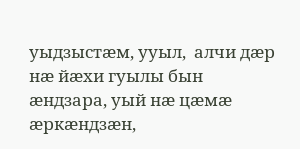уыдзыстӕм, ууыл,  алчи дӕр нӕ йӕхи гуылы бын ӕндзара, уый нӕ цӕмӕ ӕркӕндзӕн,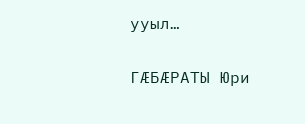ууыл…

ГӔБӔРАТЫ Юри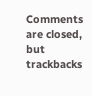Comments are closed, but trackbacks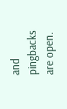and pingbacks are open.